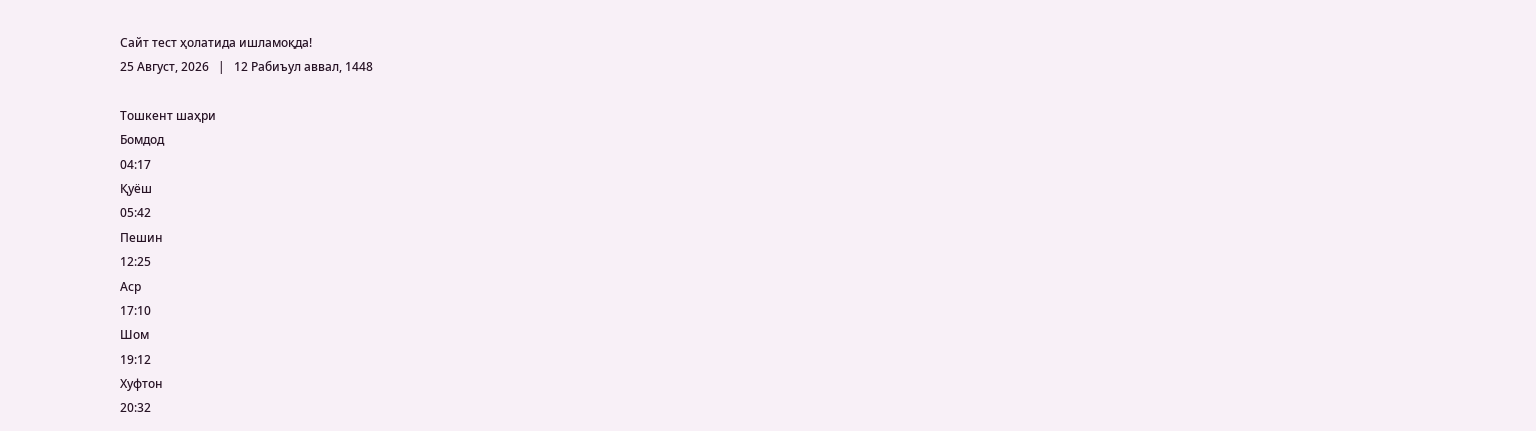Сайт тест ҳолатида ишламоқда!
25 Август, 2026   |   12 Рабиъул аввал, 1448

Тошкент шаҳри
Бомдод
04:17
Қуёш
05:42
Пешин
12:25
Аср
17:10
Шом
19:12
Хуфтон
20:32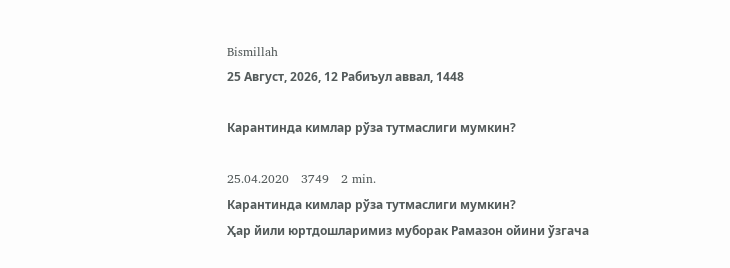Bismillah
25 Август, 2026, 12 Рабиъул аввал, 1448

Карантинда кимлар рўза тутмаслиги мумкин?

25.04.2020   3749   2 min.
Карантинда кимлар рўза тутмаслиги мумкин?
Ҳар йили юртдошларимиз муборак Рамазон ойини ўзгача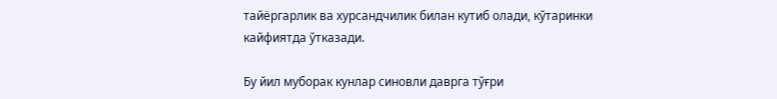тайёргарлик ва хурсандчилик билан кутиб олади, кўтаринки кайфиятда ўтказади.

Бу йил муборак кунлар синовли даврга тўғри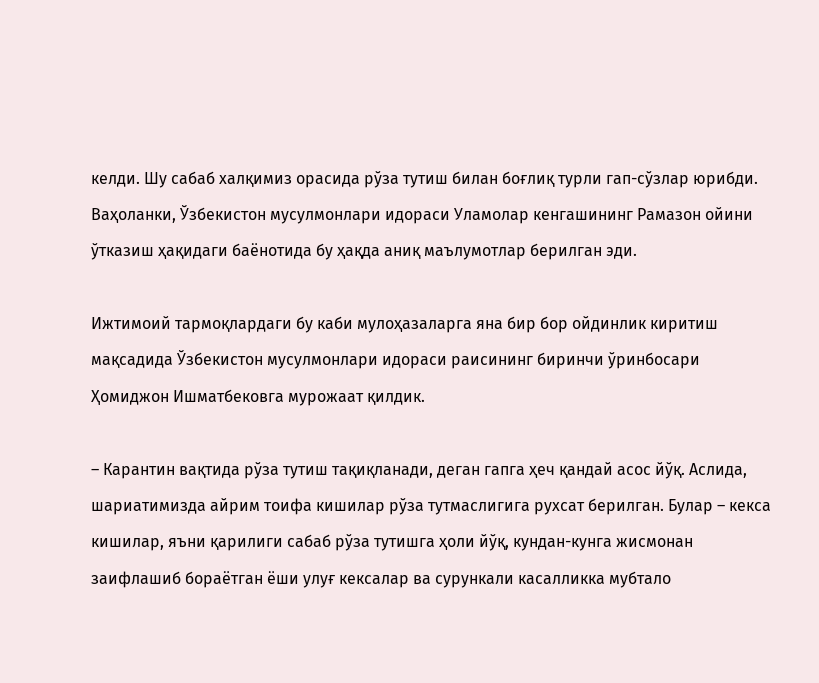келди. Шу сабаб халқимиз орасида рўза тутиш билан боғлиқ турли гап-сўзлар юрибди. Ваҳоланки, Ўзбекистон мусулмонлари идораси Уламолар кенгашининг Рамазон ойини ўтказиш ҳақидаги баёнотида бу ҳақда аниқ маълумотлар берилган эди.

Ижтимоий тармоқлардаги бу каби мулоҳазаларга яна бир бор ойдинлик киритиш мақсадида Ўзбекистон мусулмонлари идораси раисининг биринчи ўринбосари Ҳомиджон Ишматбековга мурожаат қилдик.

– Карантин вақтида рўза тутиш тақиқланади, деган гапга ҳеч қандай асос йўқ. Аслида, шариатимизда айрим тоифа кишилар рўза тутмаслигига рухсат берилган. Булар – кекса кишилар, яъни қарилиги сабаб рўза тутишга ҳоли йўқ, кундан-кунга жисмонан заифлашиб бораётган ёши улуғ кексалар ва сурункали касалликка мубтало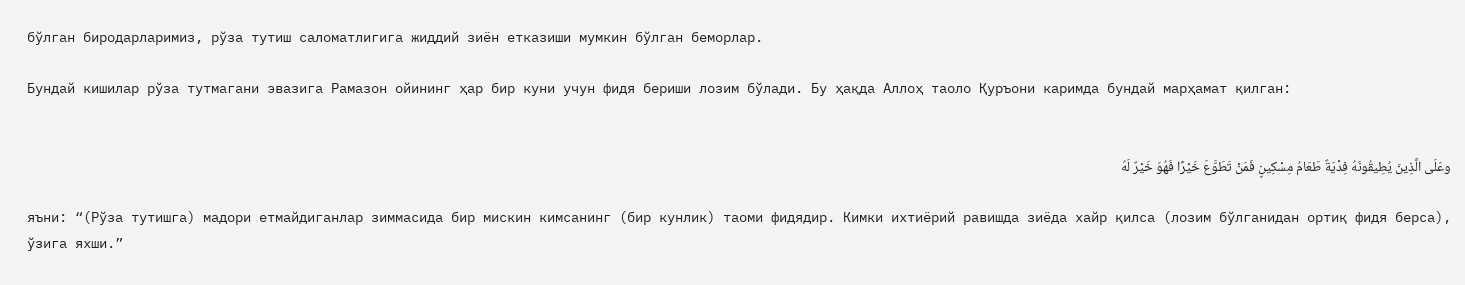бўлган биродарларимиз, рўза тутиш саломатлигига жиддий зиён етказиши мумкин бўлган беморлар.

Бундай кишилар рўза тутмагани эвазига Рамазон ойининг ҳар бир куни учун фидя бериши лозим бўлади. Бу ҳақда Аллоҳ таоло Қуръони каримда бундай марҳамат қилган:


وعَلَى الَّذِينَ يُطِيقُونَهُ فِدْيَةٌ طَعَامُ مِسْكِينٍ فَمَنْ تَطَوَّعَ خَيْرًا فَهُوَ خَيْرٌ لَهُ

яъни: “(Рўза тутишга) мадори етмайдиганлар зиммасида бир мискин кимсанинг (бир кунлик) таоми фидядир. Кимки ихтиёрий равишда зиёда хайр қилса (лозим бўлганидан ортиқ фидя берса), ўзига яхши.”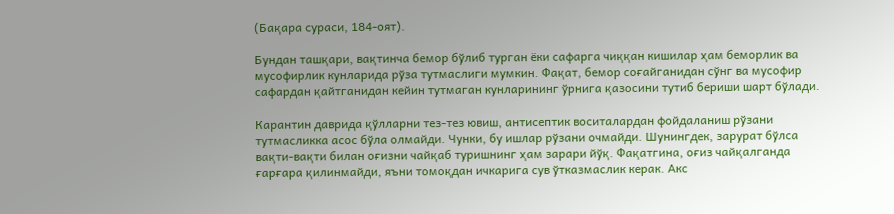(Бақара сураси, 184-оят).

Бундан ташқари, вақтинча бемор бўлиб турган ёки сафарга чиққан кишилар ҳам беморлик ва мусофирлик кунларида рўза тутмаслиги мумкин. Фақат, бемор соғайганидан сўнг ва мусофир сафардан қайтганидан кейин тутмаган кунларининг ўрнига қазосини тутиб бериши шарт бўлади.

Карантин даврида қўлларни тез-тез ювиш, антисептик воситалардан фойдаланиш рўзани тутмасликка асос бўла олмайди. Чунки, бу ишлар рўзани очмайди. Шунингдек, зарурат бўлса вақти-вақти билан оғизни чайқаб туришнинг ҳам зарари йўқ. Фақатгина, оғиз чайқалганда ғарғара қилинмайди, яъни томоқдан ичкарига сув ўтказмаслик керак. Акс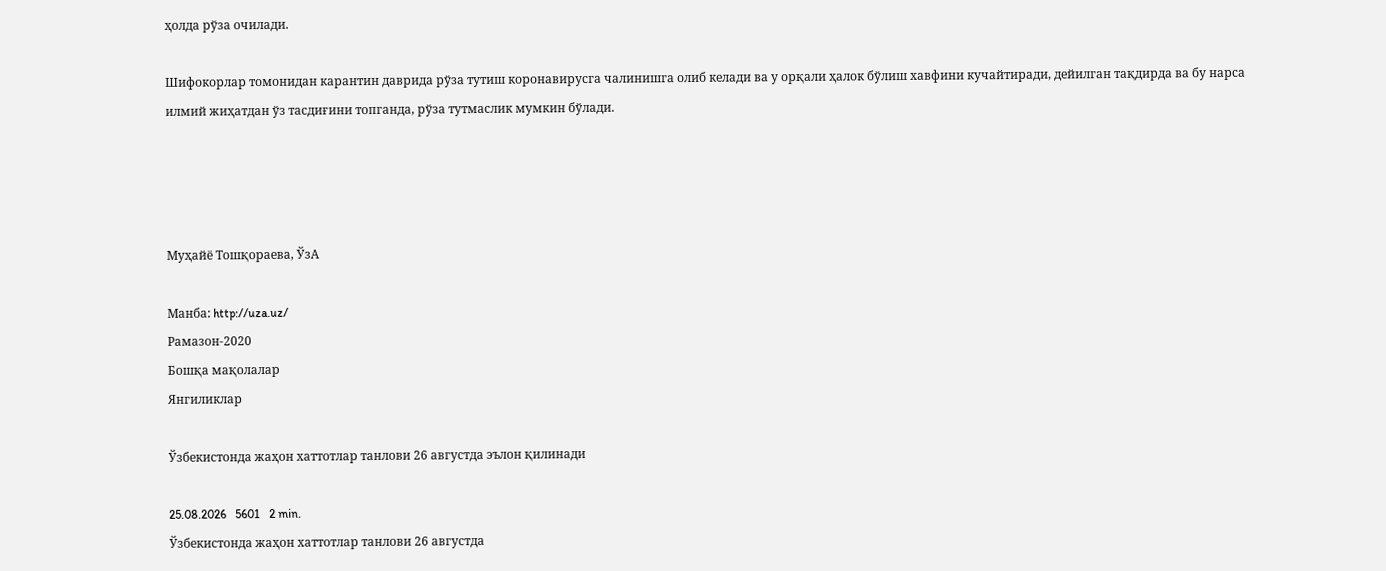ҳолда рўза очилади.

Шифокорлар томонидан карантин даврида рўза тутиш коронавирусга чалинишга олиб келади ва у орқали ҳалок бўлиш хавфини кучайтиради, дейилган тақдирда ва бу нарса илмий жиҳатдан ўз тасдиғини топганда, рўза тутмаслик мумкин бўлади.




Муҳайё Тошқораева, ЎзА

Манба: http://uza.uz/
Рамазон-2020
Бошқа мақолалар
Янгиликлар

Ўзбекистонда жаҳон хаттотлар танлови 26 августда эълон қилинади

25.08.2026   5601   2 min.
Ўзбекистонда жаҳон хаттотлар танлови 26 августда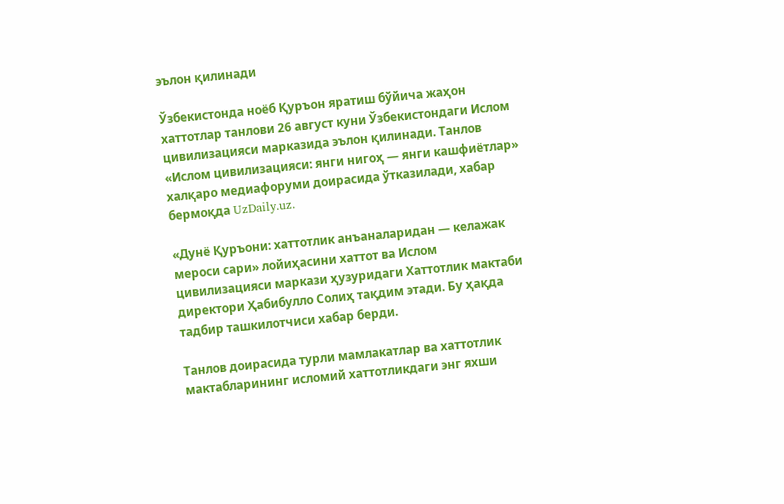эълон қилинади

Ўзбекистонда ноёб Қуръон яратиш бўйича жаҳон хаттотлар танлови 26 август куни Ўзбекистондаги Ислом цивилизацияси марказида эълон қилинади. Танлов «Ислом цивилизацияси: янги нигоҳ — янги кашфиётлар» халқаро медиафоруми доирасида ўтказилади, хабар бермоқда UzDaily.uz.

«Дунё Қуръони: хаттотлик анъаналаридан — келажак мероси сари» лойиҳасини хаттот ва Ислом цивилизацияси маркази ҳузуридаги Хаттотлик мактаби директори Ҳабибулло Солиҳ тақдим этади. Бу ҳақда тадбир ташкилотчиси хабар берди.

Танлов доирасида турли мамлакатлар ва хаттотлик мактабларининг исломий хаттотликдаги энг яхши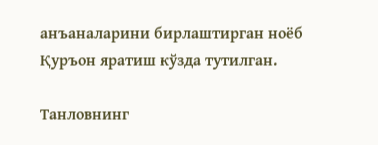анъаналарини бирлаштирган ноёб Қуръон яратиш кўзда тутилган.

Танловнинг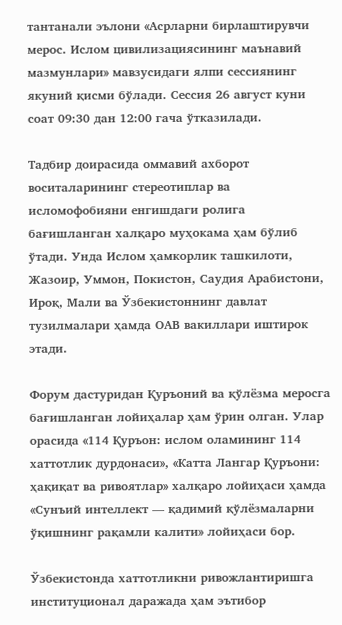тантанали эълони «Асрларни бирлаштирувчи мерос. Ислом цивилизациясининг маънавий мазмунлари» мавзусидаги ялпи сессиянинг якуний қисми бўлади. Сессия 26 август куни соат 09:30 дан 12:00 гача ўтказилади.

Тадбир доирасида оммавий ахборот воситаларининг стереотиплар ва исломофобияни енгишдаги ролига бағишланган халқаро муҳокама ҳам бўлиб ўтади. Унда Ислом ҳамкорлик ташкилоти, Жазоир, Уммон, Покистон, Саудия Арабистони, Ироқ, Мали ва Ўзбекистоннинг давлат тузилмалари ҳамда ОАВ вакиллари иштирок этади.

Форум дастуридан Қуръоний ва қўлёзма меросга бағишланган лойиҳалар ҳам ўрин олган. Улар орасида «114 Қуръон: ислом оламининг 114 хаттотлик дурдонаси», «Катта Лангар Қуръони: ҳақиқат ва ривоятлар» халқаро лойиҳаси ҳамда «Сунъий интеллект — қадимий қўлёзмаларни ўқишнинг рақамли калити» лойиҳаси бор.

Ўзбекистонда хаттотликни ривожлантиришга институционал даражада ҳам эътибор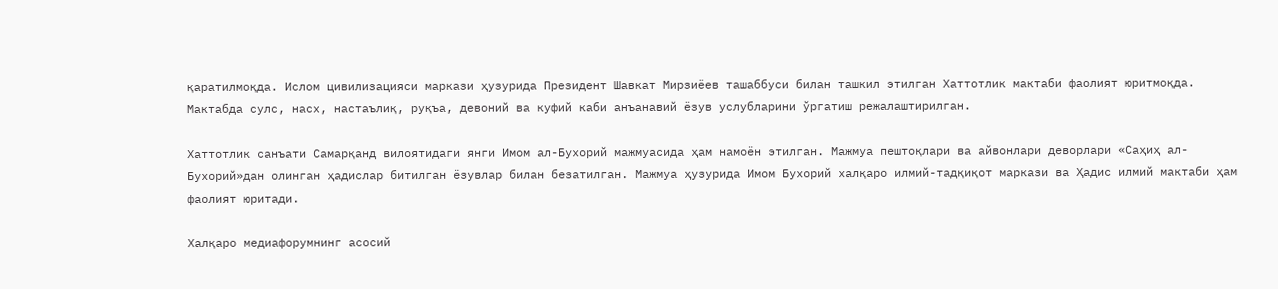қаратилмоқда. Ислом цивилизацияси маркази ҳузурида Президент Шавкат Мирзиёев ташаббуси билан ташкил этилган Хаттотлик мактаби фаолият юритмоқда. Мактабда сулс, насх, настаълиқ, руқъа, девоний ва куфий каби анъанавий ёзув услубларини ўргатиш режалаштирилган.

Хаттотлик санъати Самарқанд вилоятидаги янги Имом ал-Бухорий мажмуасида ҳам намоён этилган. Мажмуа пештоқлари ва айвонлари деворлари «Саҳиҳ ал-Бухорий»дан олинган ҳадислар битилган ёзувлар билан безатилган. Мажмуа ҳузурида Имом Бухорий халқаро илмий-тадқиқот маркази ва Ҳадис илмий мактаби ҳам фаолият юритади.

Халқаро медиафорумнинг асосий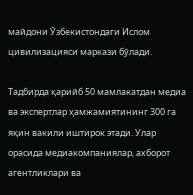майдони Ўзбекистондаги Ислом цивилизацияси маркази бўлади.

Тадбирда қарийб 50 мамлакатдан медиа ва экспертлар ҳамжамиятининг 300 га яқин вакили иштирок этади. Улар орасида медиакомпаниялар, ахборот агентликлари ва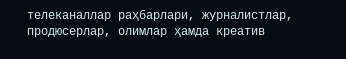телеканаллар раҳбарлари, журналистлар, продюсерлар, олимлар ҳамда креатив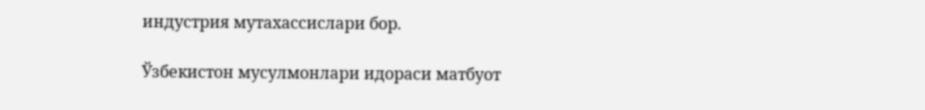индустрия мутахассислари бор.

Ўзбекистон мусулмонлари идораси матбуот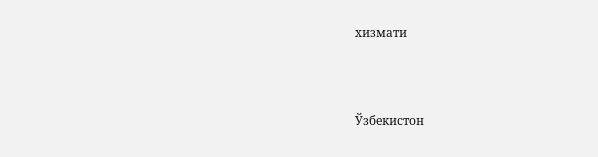хизмати



Ўзбекистон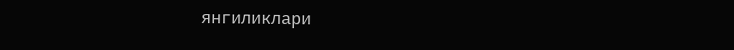янгиликлари